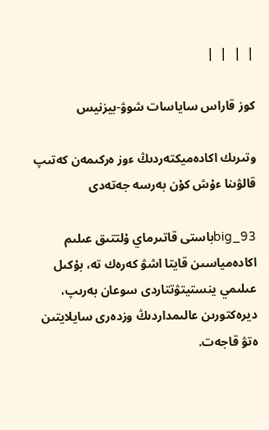|  |  |  |

كوز قاراس ساياسات شوۋ-بيزنيس

وتىرىك اكادەميكتەردىڭ ءوز ەركىمەن كەتىپ قالۋىنا ءۇش كۇن بەرسە جەتەدى

93_bigباستى قاتىرماي ۇلتتىق عىلىم اكادەمياسىن قايتا اشۋ كەرەك تە، بۇكىل عىلىمي ينستيتۋتتاردى سوعان بەرىپ، ديرەكتورىن عالىمداردىڭ وزدەرى سايلايتىن ەتۋ قاجەت.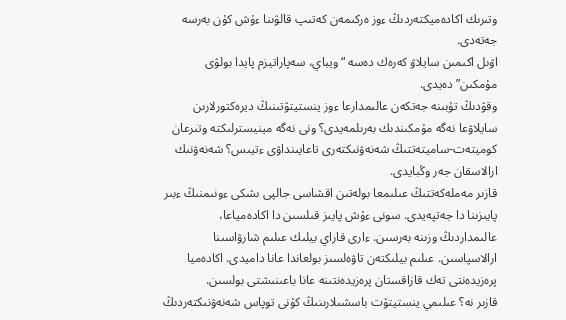وتىرىك اكادەميكتەردىڭ ءوز ەركىمەن كەتىپ قالۋىنا ءۇش كۇن بەرسە جەتەدى.
اۋىل اكىمىن سايلاۋ كەرەك دەسە “ويباي، سەپاراتيزم پايدا بولۋى مۇمكىن” دەيدى.
وقۋدىڭ تۇبىنە جەتكەن عالىمدارعا ءوز ينستيتۋتىنىڭ ديرەكتورلارىن سايلاۋعا نەگە مۇمكىندىك بەرىلمەيدى؟ ونى نەگە مينيسترلىكتە وتىرعان كوميتەت-ساميتەتتىڭ شەنەۋنىكتەرى تاعايىنداۋى ءتيىس؟ شەنەۋنىك ارالاسقان جەر وڭبايدى.
قازىر مەملەكەتتىڭ عىلىمعا بولەتىن اقشاسى جالپى ىشكى ءونىمنىڭ ءبىر پايىزىنا دا جەتپەيدى. سونى ءۇش پايىز قىلسىن دا اكادەمياعا، عالىمداردىڭ وزىنە بەرسىن. ءارى قاراي بيلىك عىلىم شارۋاسىنا ارالاسپاسىن. عىلىم بيلىكتەن تاۋەلسىز بولعاندا عانا داميدى. اكادەميا پرەزيدەنتى تەك قازاقستان پرەزيدەنتىنە عانا باعىنىشتى بولسىن.
قازىر نە؟ عىلىمي ينستيتۋت باسشىلارىنىڭ كۇنى توپاس شەنەۋنىكتەردىڭ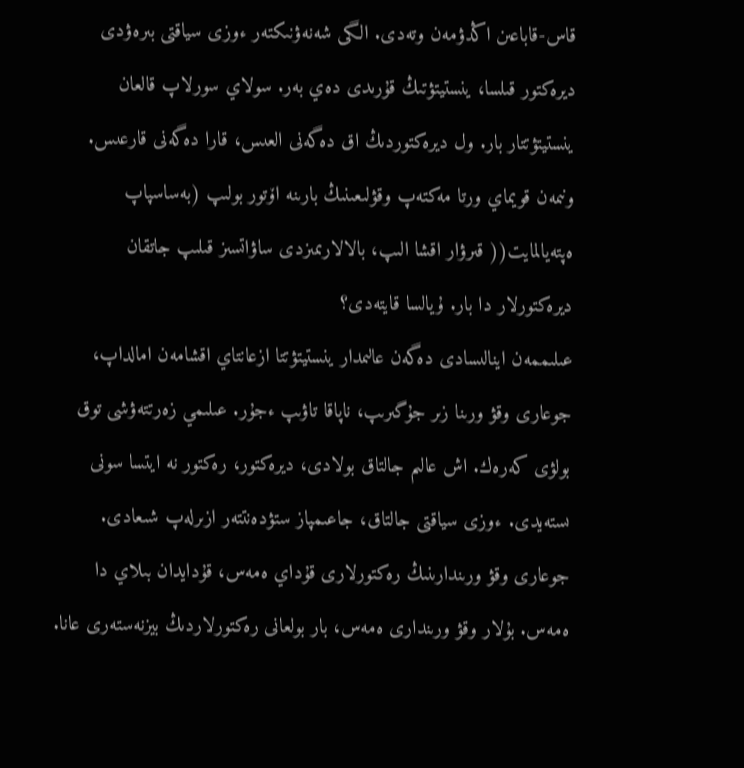قاس-قاباعىن اڭدۋمەن وتەدى. الگى شەنەۋنىكتەر ءوزى سياقتى بىرەۋدى ديرەكتور قىلسا، ينستيتۋتىڭ قۇرىدى دەي بەر. سولاي سورلاپ قالعان ينستيتۋتتار بار. ول ديرەكتوردىڭ اق دەگەنى العىس، قارا دەگەنى قارعىس. ونىمەن قويماي ورتا مەكتەپ وقۋلىعىنىڭ بارىنە اۆتور بولىپ (بەساسپاپ ەپتەيالمايت(( قىرۋار اقشا الىپ، بالالارىمىزدى ساۋاتسىز قىلىپ جاتقان ديرەكتورلار دا بار. ۇيالسا قايتەدى؟
عىلىممەن اينالىسادى دەگەن عالىمدار ينستيتۋتتا ازعانتاي اقشامەن امالداپ، جوعارى وقۋ ورىنا زىر جۇگىرىپ، ناپاقا تاۋىپ ءجۇر. عىلىمي زەرتتەۋشى توق بولۋى كەرەك. اش عالىم جالتاق بولادى، ديرەكتور، رەكتور نە ايتسا سونى ىستەيدى. ءوزى سياقتى جالتاق، جاعىمپاز ستۋدەنتتەر ازىرلەپ شىعادى. جوعارى وقۋ ورىندارىنىڭ رەكتورلارى قۇداي ەمەس، قۇدايدان بىلاي دا ەمەس. بۇلار وقۋ ورىندارى ەمەس، بار بولعانى رەكتورلاردىڭ بيزنەستەرى عانا.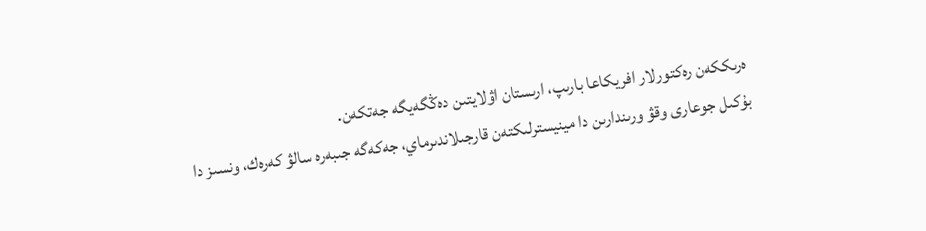ەرىككەن رەكتورلار افريكاعا بارىپ، ارىستان اۋلايتىن دەڭگەيگە جەتكەن.
بۇكىل جوعارى وقۋ ورىندارىن دا مينيسترلىكتەن قارجىلاندىرماي، جەكەگە جىبەرە سالۋ كەرەك، ونسىز دا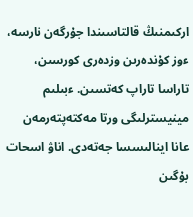اركىمنىڭ قالتاسىندا جۇرگەن نارسە، ءوز كۇندەرىن وزدەرى كورسىن، تاراسا تاراپ كەتسىن. ءبىلىم مينيسترلىگى ورتا مەكتەپتەرمەن عانا اينالىسسا جەتەدى. اناۋ اسحات بۇگىن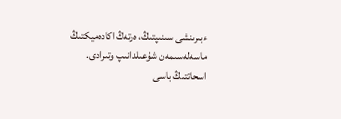ءبىرىنشى سىنىپتىڭ، ەرتەڭ اكادەميكتىڭ ماسەلەسىمەن شۇعىلدانىپ وتىرادى. اسحاتتىڭ باسى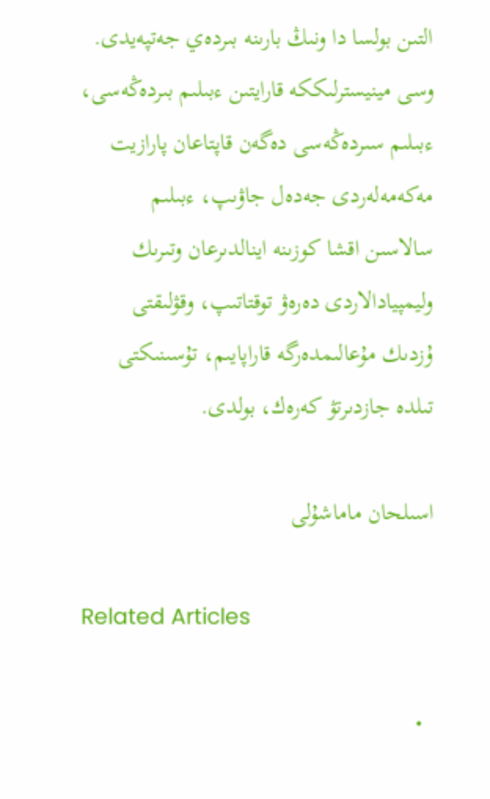التىن بولسا دا ونىڭ بارىنە بىردەي جەتپەيدى. وسى مينيسترلىككە قارايتىن ءبىلىم بىردەڭەسى، ءبىلىم سىردەڭەسى دەگەن قاپتاعان پارازيت مەكەمەلەردى جەدەل جاۋىپ، ءبىلىم سالاسىن اقشا كوزىنە اينالدىرعان وتىرىك وليمپيادالاردى دەرەۋ توقتاتىپ، وقۋلىقتى ۇزدىك مۇعالىمدەرگە قاراپايىم، تۇسىنىكتى تىلدە جازدىرتۋ كەرەك، بولدى.

اسىلحان ماماشۇلى

Related Articles

  •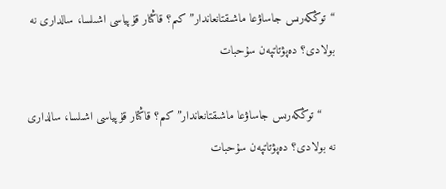“توڭكەرىس جاساۋعا ماشىقتانعاندار” كىم؟ قاڭتار قۇپياسى اشىلسا، سالدارى نە بولادى؟ دەپۋتاتپەن سۇحبات

    “توڭكەرىس جاساۋعا ماشىقتانعاندار” كىم؟ قاڭتار قۇپياسى اشىلسا، سالدارى نە بولادى؟ دەپۋتاتپەن سۇحبات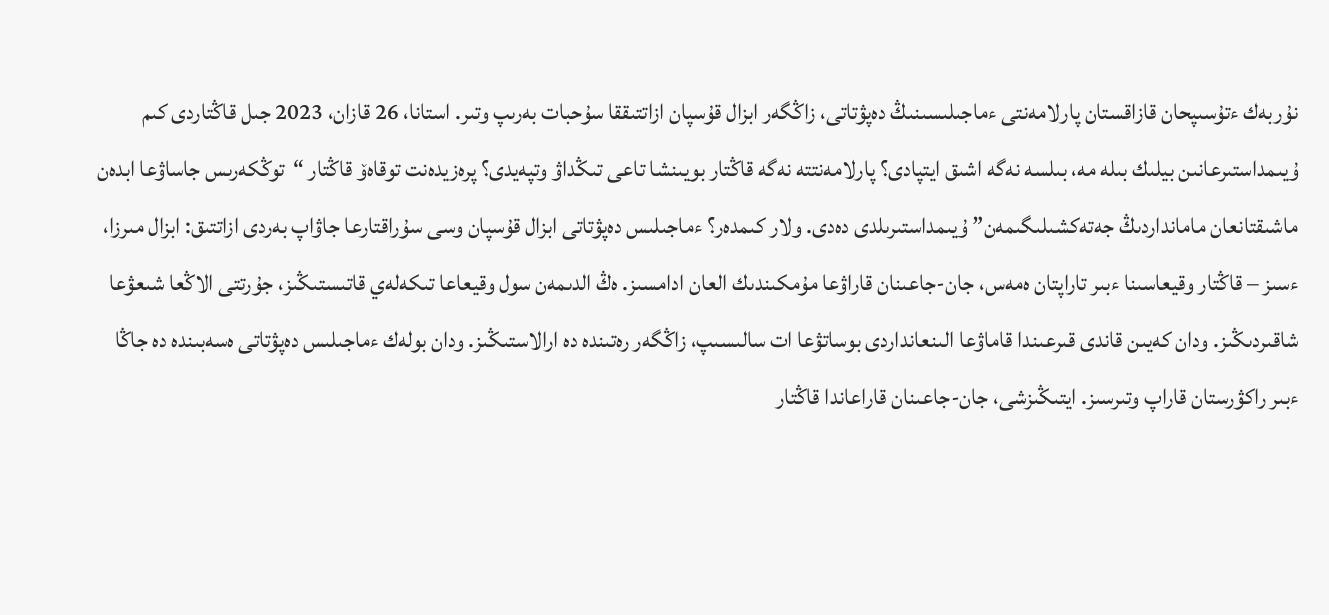نۇربەك ءتۇسىپحان قازاقستان پارلامەنتى ءماجىلىسىنىڭ دەپۋتاتى، زاڭگەر ابزال قۇسپان ازاتتىققا سۇحبات بەرىپ وتىر. استانا، 26 قازان، 2023 جىل قاڭتاردى كىم ۇيىمداستىرعانىن بيلىك بىلە مە، بىلسە نەگە اشىق ايتپادى؟ پارلامەنتتە نەگە قاڭتار بويىنشا تاعى تىڭداۋ وتپەيدى؟ پرەزيدەنت توقاەۆ قاڭتار “توڭكەرىس جاساۋعا ابدەن ماشىقتانعان مامانداردىڭ جەتەكشىلىگىمەن” ۇيىمداستىرىلدى دەدى. ولار كىمدەر؟ ءماجىلىس دەپۋتاتى ابزال قۇسپان وسى سۇراقتارعا جاۋاپ بەردى ازاتتىق: ابزال مىرزا، ءسىز – قاڭتار وقيعاسىنا ءبىر تاراپتان ەمەس، جان-جاعىنان قاراۋعا مۇمكىندىك العان ادامسىز. ەڭ الدىمەن سول وقيعاعا تىكەلەي قاتىستىڭىز، جۇرتتى الاڭعا شىعۋعا شاقىردىڭىز. ودان كەيىن قاندى قىرعىندا قاماۋعا الىنعانداردى بوساتۋعا ات سالىسىپ، زاڭگەر رەتىندە دە ارالاستىڭىز. ودان بولەك ءماجىلىس دەپۋتاتى ەسەبىندە دە جاڭا ءبىر راكۋرستان قاراپ وتىرسىز. ايتىڭىزشى، جان-جاعىنان قاراعاندا قاڭتار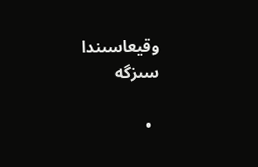وقيعاسىندا سىزگە

  •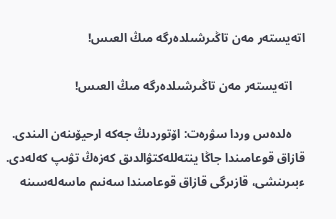اتەيستەر مەن تاڭىرشىلدەرگە مىڭ العىس!

    اتەيستەر مەن تاڭىرشىلدەرگە مىڭ العىس!

    ەلدەس وردا سۋرەت: اۆتوردىڭ جەكە ارحيۆىنەن الىندى. قازاق قوعامىندا جاڭا ينتەللەكتۋالدىق كەزەڭ تۋىپ كەلەدى. ءبىرىنشى، قازىرگى قازاق قوعامىندا سەنىم ماسەلەسىنە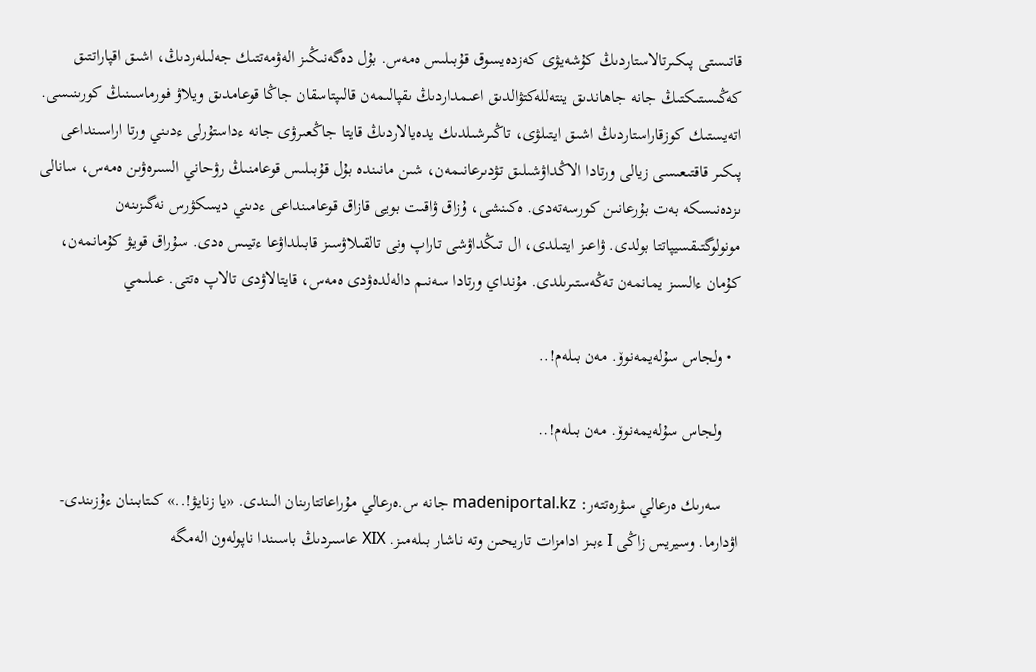قاتىستى پىكىرتالاستاردىڭ كۇشەيۋى كەزدەيسوق قۇبىلىس ەمەس. بۇل دەگەنىڭىز الەۋمەتتىك جەلىلەردىڭ، اشىق اقپاراتتىق كەڭىستىكتىڭ جانە جاھاندىق ينتەللەكتۋالدىق اعىمداردىڭ ىقپالىمەن قالىپتاسقان جاڭا قوعامدىق ويلاۋ فورماسىنىڭ كورىنىسى. اتەيستىك كوزقاراستاردىڭ اشىق ايتىلۋى، تاڭىرشىلدىك يدەيالاردىڭ قايتا جاڭعىرۋى جانە ءداستۇرلى ءدىني ورتا اراسىنداعى پىكىر قاقتىعىسى زيالى ورتادا الاڭداۋشىلىق تۋدىرعانىمەن، شىن مانىندە بۇل قۇبىلىس قوعامنىڭ رۋحاني السىرەۋىن ەمەس، سانالى ىزدەنىسكە بەت بۇرعانىن كورسەتەدى. ەكىنشى، ۇزاق ۋاقىت بويى قازاق قوعامىنداعى ءدىني ديسكۋرس نەگىزىنەن مونولوگتىقسيپاتتا بولدى. ۋاعىز ايتىلدى، ال تىڭداۋشى تاراپ ونى تالقىلاۋسىز قابىلداۋعا ءتيىس ەدى. سۇراق قويۋ كۇمانمەن، كۇمان ءالسىز يمانمەن تەڭەستىرىلدى. مۇنداي ورتادا سەنىم دالەلدەۋدى ەمەس، قايتالاۋدى تالاپ ەتتى. عىلىمي

  • ولجاس سۇلەيمەنوۆ. مەن بىلەم!..

    ولجاس سۇلەيمەنوۆ. مەن بىلەم!..

    سەرىك ەرعالي سۋرەتتەر: madeniportal.kz جانە س.ەرعالي مۇراعاتتارىنان الىندى. «يا زنايۋ!..» كىتابىنان ءۇزىندى-اۋدارما. وسيريس زاڭى I ءبىز ادامزات تاريحىن وتە ناشار بىلەمىز. XIX عاسىردىڭ باسىندا ناپولەون الەمگە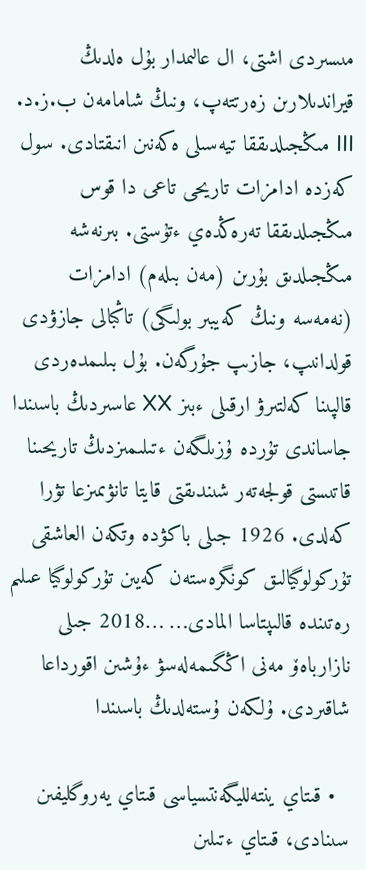مىسىردى اشتى، ال عالىمدار بۇل ەلدىڭ قيراندىلارىن زەرتتەپ، ونىڭ شامامەن ب.ز.د. III مىڭجىلدىققا تيەسىلى ەكەنىن انىقتادى. سول كەزدە ادامزات تاريحى تاعى دا قوس مىڭجىلدىققا تەرەڭدەي ءتۇستى. بىرنەشە مىڭجىلدىق بۇرىن (مەن بىلەم) ادامزات (نەمەسە ونىڭ كەيبىر بولىگى) تاڭبالى جازۋدى قولدانىپ، جازىپ جۇرگەن. بۇل بىلىمدەردى قالپىنا كەلتىرۋ ارقىلى ءبىز XX عاسىردىڭ باسىندا جاساندى تۇردە ۇزىلگەن ءتىلىمىزدىڭ تاريحىنا قاتىستى قولجەتەر شىندىقتى قايتا تانۋىمىزعا تۋرا كەلدى. 1926 جىلى باكۋدە وتكەن العاشقى تۇركولوگيالىق كونگرەستەن كەيىن تۇركولوگيا عىلىم رەتىندە قالىپتاسا المادى… …2018 جىلى نازارباەۆ مەنى اڭگىمەلەسۋ ءۇشىن اقورداعا شاقىردى. ۇلكەن ۇستەلدىڭ باسىندا

  • قىتاي ينتەلليگەنتسياسى قىتاي يەروگليفىن سىنادى، قىتاي ءتىلىن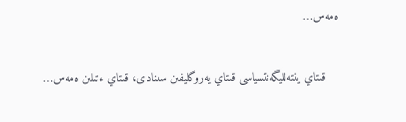ەمەس…

    قىتاي ينتەلليگەنتسياسى قىتاي يەروگليفىن سىنادى، قىتاي ءتىلىن ەمەس…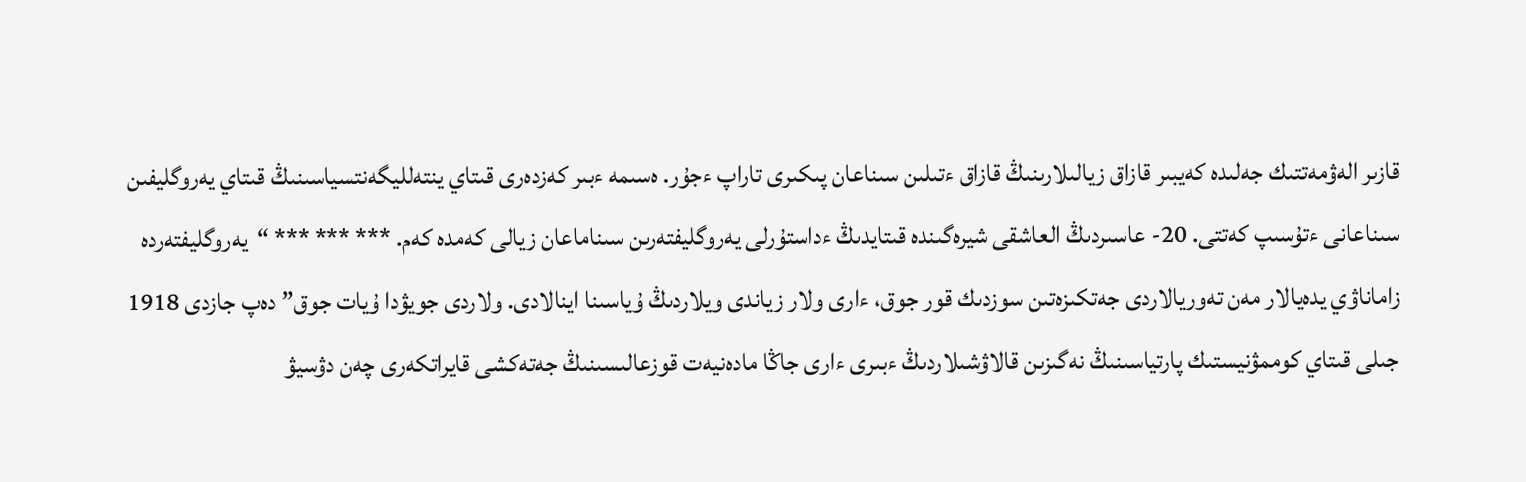قازىر الەۋمەتتىك جەلىدە كەيبىر قازاق زيالىلارىنىڭ قازاق ءتىلىن سىناعان پىكىرى تاراپ ءجۇر. ەسىمە ءبىر كەزدەرى قىتاي ينتەلليگەنتسياسىنىڭ قىتاي يەروگليفىن سىناعانى ءتۇسىپ كەتتى. 20- عاسىردىڭ العاشقى شيرەگىندە قىتايدىڭ ءداستۇرلى يەروگليفتەرىن سىناماعان زيالى كەمدە كەم. *** *** *** “يەروگليفتەردە زاماناۋي يدەيالار مەن تەوريالاردى جەتكىزەتىن سوزدىك قور جوق، ءارى ولار زياندى ويلاردىڭ ۇياسىنا اينالادى. ولاردى جويۋدا ۇيات جوق” دەپ جازدى 1918 جىلى قىتاي كوممۋنيستىك پارتياسىنىڭ نەگىزىن قالاۋشىلاردىڭ ءبىرى ءارى جاڭا مادەنيەت قوزعالىسىنىڭ جەتەكشى قايراتكەرى چەن دۋسيۋ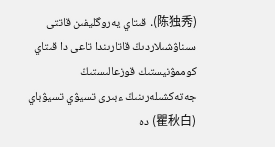(陈独秀). قىتاي يەروگليفىن قاتتى سىناۋشىلاردىڭ قاتارىندا تاعى دا قىتاي كوممۋنيستىك قوزعالىستىڭ جەتەكشىلەرىنىڭ ءبىرى تسيۋي تسيۋباي (瞿秋白) دە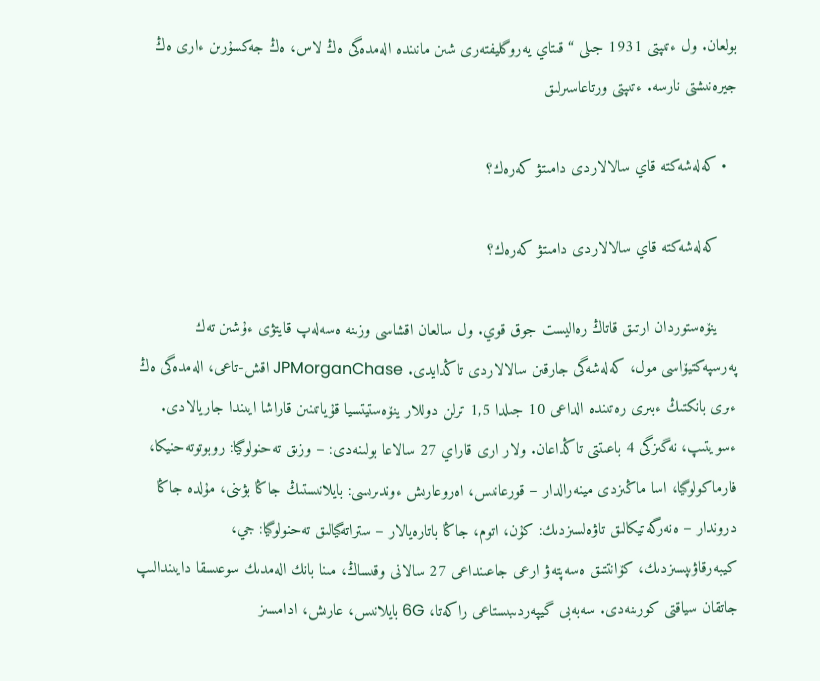بولعان. ول ءتىپتى 1931 جىلى “قىتاي يەروگليفتەرى شىن مانىندە الەمدەگى ەڭ لاس، ەڭ جەكسۇرىن ءارى ەڭ جيرەنىشتى نارسە. ءتىپتى ورتاعاسىرلىق

  • كەلەشەكتە قاي سالالاردى دامىتۋ كەرەك؟

    كەلەشەكتە قاي سالالاردى دامىتۋ كەرەك؟

    ينۆەستوردان ارتىق قاتاڭ رەاليست جوق قوي. ول سالعان اقشاسى وزىنە ەسەلەپ قايتۋى ءۇشىن تەك پەرسپەكتيۆاسى مول، كەلەشەگى جارقىن سالالاردى تاڭدايدى. JPMorganChase اقش-تاعى، الەمدەگى ەڭ ءىرى بانكتىڭ ءبىرى رەتىندە الداعى 10 جىلدا 1,5 ترلن دوللار ينۆەستيتسيا قۇياتىنىن قاراشا ايىندا جاريالادى. ءسويتىپ، نەگىزگى 4 باعىتتى تاڭداعان. ولار ارى قاراي 27 سالاعا بولىنەدى: – وزىق تەحنولوگيا: روبوتوتەحنيكا، فارماكولوگيا، اسا ماڭىزدى مينەرالدار – قورعانىس، اەروعارىش ءوندىرىسى: بايلانىستىڭ جاڭا بۋىنى، مۇلدە جاڭا دروندار – ەنەرگەتيكالىق تاۋەلسىزدىك: كۇن، اتوم، جاڭا باتارەيالار – ستراتەگيالىق تەحنولوگيا: جي، كيبەرقاۋىپسىزدىك، كۆانتتىق ەسەپتەۋ ارعى جاعىنداعى 27 سالانى وقىساڭ، مىنا بانك الەمدىك سوعىسقا دايىندالىپ جاتقان سياقتى كورىنەدى. سەبەبى گيپەردىبىستاعى راكەتا، 6G بايلانىس، عارىش، ادامسىز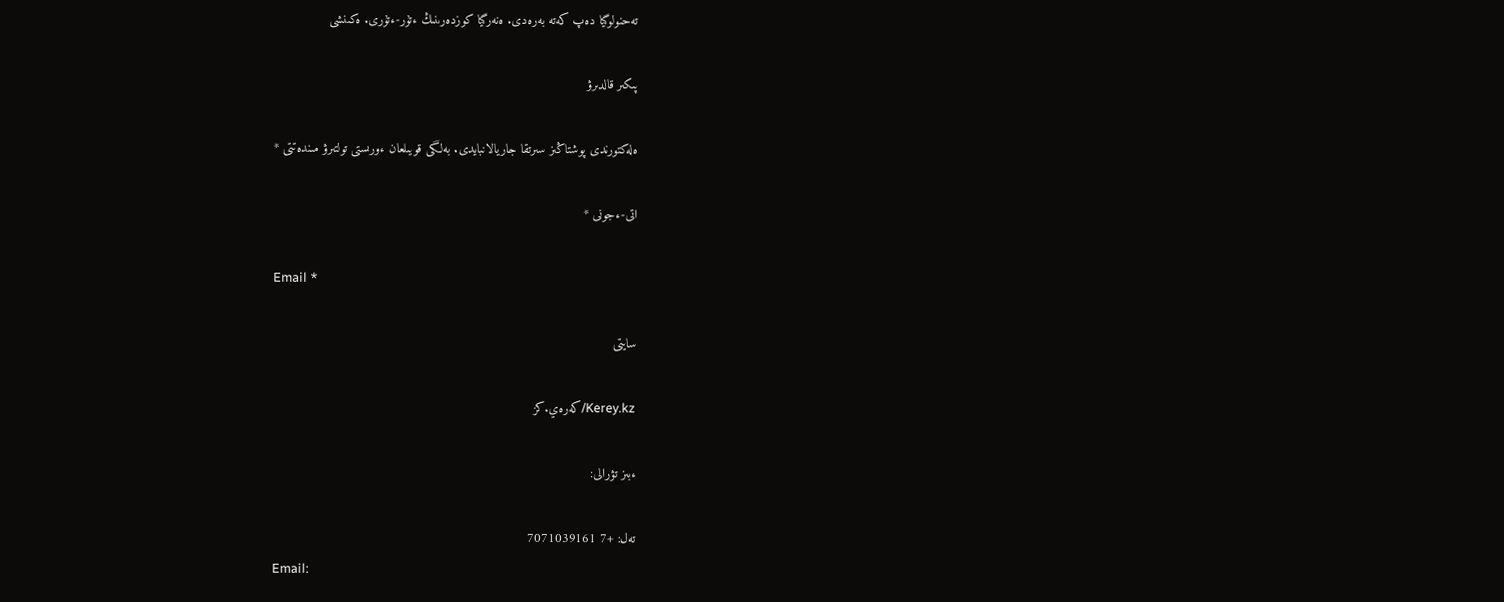تەحنولوگيا دەپ كەتە بەرەدى. ەنەرگيا كوزدەرىنىڭ ءتۇر-ءتۇرى. ەكىنشى

پىكىر قالدىرۋ

ەلەكتورندى پوشتاڭىز سىرتقا جاريالانبايدى. بەلگى قويىلعان ءورىستى تولتىرۋ مىندەتتى *

اتى-ءجونى *

Email *

سايتى

Kerey.kz/كەرەي.كز

ءبىز تۋرالى:

تەل: +7 7071039161
Email: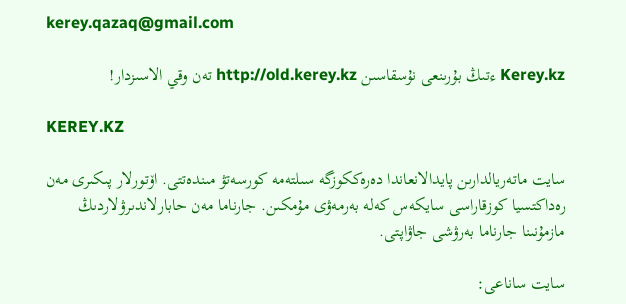kerey.qazaq@gmail.com

Kerey.kz ءتىڭ بۇرىنعى نۇسقاسىن http://old.kerey.kz تەن وقي الاسىزدار!

KEREY.KZ

سايت ماتەريالدارىن پايدالانعاندا دەرەككوزگە سىلتەمە كورسەتۋ مىندەتتى. اۆتورلار پىكىرى مەن رەداكتسيا كوزقاراسى سايكەس كەلە بەرمەۋى مۇمكىن. جارناما مەن حابارلاندىرۋلاردىڭ مازمۇنىنا جارناما بەرۋشى جاۋاپتى.

سايت ساناعى: